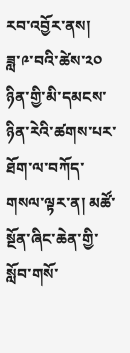རབ་འབྱོར་ནས།
ཟླ་༩་བའི་ཚེས་༢༠ ཉིན་གྱི་མི་དམངས་ཉིན་རེའི་ཚགས་པར་ཐོག་ལ་བཀོད་གསལ་ལྟར་ན། མཚོ་སྔོན་ཞིང་ཆེན་གྱི་སློབ་གསོ་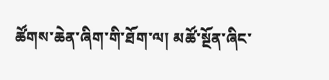ཚོགས་ཆེན་ཞིག་གི་ཐོག་ལ། མཚོ་སྔོན་ཞིང་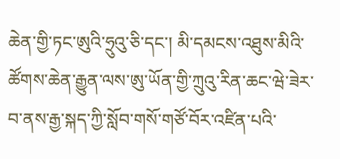ཆེན་གྱི་ཏང་ཨུའི་ཧྲུའུ་ཅི་དང་། མི་དམངས་འཐུས་མིའི་ཚོགས་ཆེན་རྒྱུན་ལས་ཨུ་ཡོན་གྱི་ཀྲུའུ་རིན་ཆང་ཝེ་ཟེར་བ་ནས་རྒྱ་སྐད་ཀྱི་སློབ་གསོ་གཙོ་བོར་འཛིན་པའི་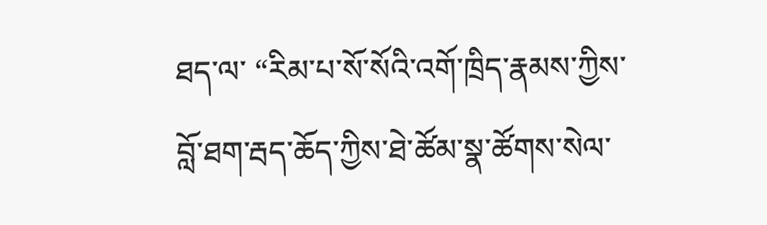ཐད་ལ་ “རིམ་པ་སོ་སོའི་འགོ་ཁྲིད་རྣམས་ཀྱིས་བློ་ཐག་རྦད་ཆོད་ཀྱིས་ཐེ་ཚོམ་སྣ་ཚོགས་སེལ་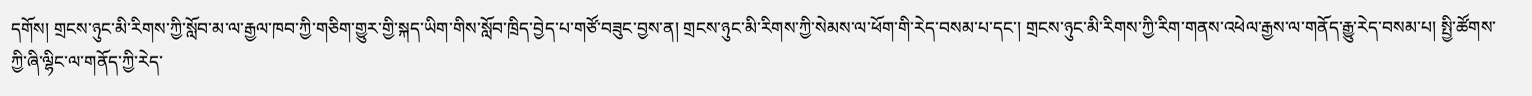དགོས། གྲངས་ཉུང་མི་རིགས་ཀྱི་སློབ་མ་ལ་རྒྱལ་ཁབ་ཀྱི་གཅིག་གྱུར་གྱི་སྐད་ཡིག་གིས་སློབ་ཁྲིད་བྱེད་པ་གཙོ་བཟུང་བྱས་ན། གྲངས་ཉུང་མི་རིགས་ཀྱི་སེམས་ལ་ཕོག་གི་རེད་བསམ་པ་དང་། གྲངས་ཉུང་མི་རིགས་ཀྱི་རིག་གནས་འཕེལ་རྒྱས་ལ་གནོད་རྒྱུ་རེད་བསམ་པ། སྤྱི་ཚོགས་ཀྱི་ཞི་ལྷིང་ལ་གནོད་ཀྱི་རེད་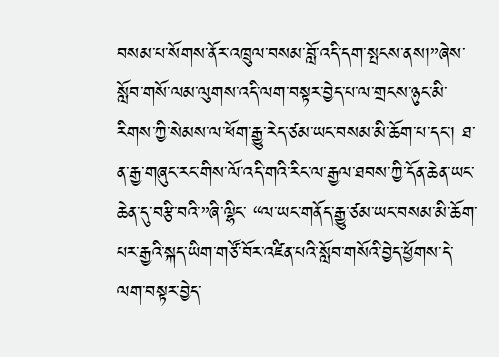བསམ་པ་སོགས་ནོར་འཁྲུལ་བསམ་བློ་འདི་དག་སྤངས་ནས།”ཞེས་སློབ་གསོ་ལམ་ལུགས་འདི་ལག་བསྟར་བྱེད་པ་ལ་གྲངས་ཉུང་མི་རིགས་ཀྱི་སེམས་ལ་ཕོག་རྒྱུ་རེད་ཙམ་ཡང་བསམ་མི་ཆོག་པ་དང་། ཐ་ན་རྒྱ་གཞུང་རང་གིས་ལོ་འདི་གའི་རིང་ལ་རྒྱལ་ཐབས་ཀྱི་དོན་ཆེན་ཡང་ཆེན་དུ་བརྩི་བའི་”ཞི་ལྷིང་ “ལ་ཡང་གནོད་རྒྱུ་ཙམ་ཡང་བསམ་མི་ཆོག་པར་རྒྱའི་སྐད་ཡིག་གཙོ་བོར་འཛིན་པའི་སློབ་གསོའི་བྱེད་ཕྱོགས་དེ་ལག་བསྟར་བྱེད་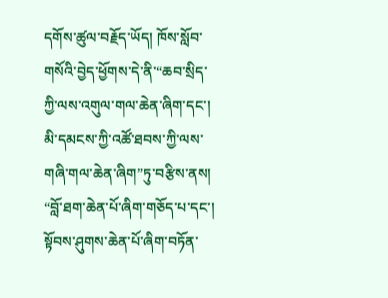དགོས་ཚུལ་བརྗོད་ཡོད། ཁོས་སློབ་གསོའི་བྱེད་ཕྱོགས་དེ་ནི་“ཆབ་སྲིད་ཀྱི་ལས་འགུལ་གལ་ཆེན་ཞིག་དང་། མི་དམངས་ཀྱི་འཚོ་ཐབས་ཀྱི་ལས་གཞི་གལ་ཆེན་ཞིག”ཏུ་བརྩིས་ནས། “བློ་ཐག་ཆེན་པོ་ཞིག་གཅོད་པ་དང་། སྟོབས་ཤུགས་ཆེན་པོ་ཞིག་བཏོན་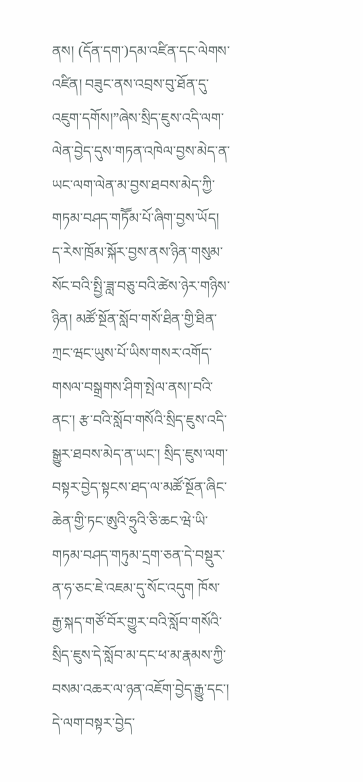ནས། (དོན་དག་)དམ་འཛིན་དང་ལེགས་འཛིན། བཟུང་ནས་འབྲས་བུ་ཐོན་དུ་འཇུག་དགོས།”ཞེས་སྲིད་ཇུས་འདི་ལག་ལེན་བྱེད་དུས་གཏན་འཁེལ་བྱས་མེད་ན་ཡང་ལག་ལེན་མ་བྱས་ཐབས་མེད་ཀྱི་གཏམ་བཤད་གཏཽམ་པོ་ཞིག་བྱས་ཡོད།
ད་རེས་ཁྲོམ་སྐོར་བྱས་ནས་ཉིན་གསུམ་སོང་བའི་སྤྱི་ཟླ་བཅུ་བའི་ཚེས་ཉེར་གཉིས་ཉིན། མཚོ་སྔོན་སློབ་གསོ་ཐིན་གྱི་ཐིན་ཀྲང་ཝང་ཡུས་པོ་ཡིས་གསར་འགོད་གསལ་བསྒྲགས་ཤིག་སྤེལ་ནས།་བའི་ནང་། རྩ་བའི་སློབ་གསོའི་སྲིད་ཇུས་འདི་སྒྱུར་ཐབས་མེད་ན་ཡང་། སྲིད་ཇུས་ལག་བསྟར་བྱེད་སྟངས་ཐད་ལ་མཚོ་སྔོན་ཞིང་ཆེན་གྱི་ཏང་ཨུའི་ཧྲུའི་ཅི་ཆང་ཝེ་ཡི་གཏམ་བཤད་གཏུམ་དྲག་ཅན་དེ་བསྡུར་ན་ཧ་ཅང་ཇེ་འཇམ་དུ་སོང་འདུག ཁོས་རྒྱ་སྐད་གཙོ་བོར་གྱུར་བའི་སློབ་གསོའི་སྲིད་ཇུས་དེ་སློབ་མ་དང་ཕ་མ་རྣམས་ཀྱི་བསམ་འཆར་ལ་ཉན་འཇོག་བྱེད་རྒྱུ་དང་། དེ་ལག་བསྟར་བྱེད་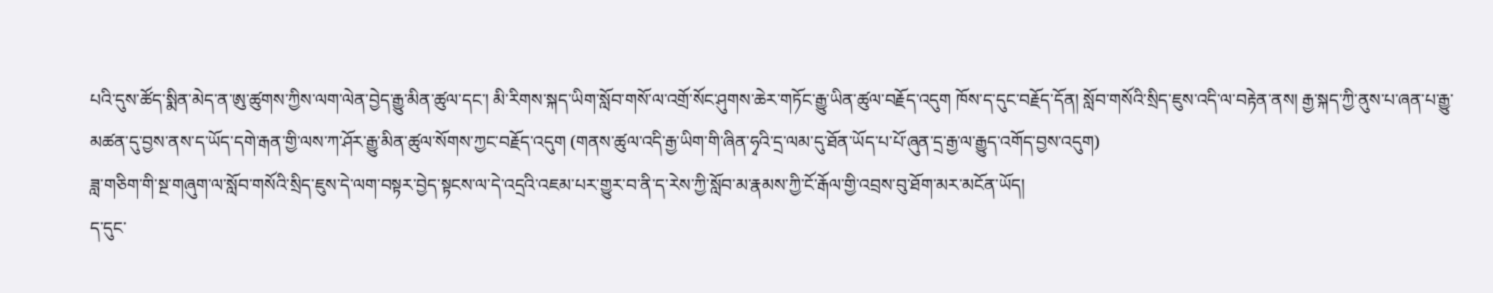པའི་དུས་ཚོད་སྨིན་མེད་ན་ཨུ་ཚུགས་ཀྱིས་ལག་ལེན་བྱེད་རྒྱུ་མིན་ཚུལ་དང་། མི་རིགས་སྐད་ཡིག་སློབ་གསོ་ལ་འགྲོ་སོང་ཤུགས་ཆེར་གཏོང་རྒྱུ་ཡིན་ཚུལ་བརྗོད་འདུག ཁོས་ད་དུང་བརྗོད་དོན། སློབ་གསོའི་སྲིད་ཇུས་འདི་ལ་བརྟེན་ནས། རྒྱ་སྐད་ཀྱི་ནུས་པ་ཞན་པ་རྒྱུ་མཚན་དུ་བྱས་ནས་ད་ཡོད་དགེ་རྒན་གྱི་ལས་ཀ་ཤོར་རྒྱུ་མིན་ཚུལ་སོགས་ཀྱང་བརྗོད་འདུག (གནས་ཚུལ་འདི་རྒྱ་ཡིག་གི་ཞིན་ཧྭའི་དྲ་ལམ་དུ་ཐོན་ཡོད་པ་པོ་ཞུན་དྲ་རྒྱ་ལ་རྒྱུད་འགོད་བྱས་འདུག)
ཟླ་གཅིག་གི་སྔ་གཞུག་ལ་སློབ་གསོའི་སྲིད་ཇུས་དེ་ལག་བསྟར་བྱེད་སྟངས་ལ་དེ་འདྲའི་འཇམ་པར་གྱུར་བ་ནི་ད་རེས་ཀྱི་སློབ་མ་རྣམས་ཀྱི་ངོ་རྒོལ་གྱི་འབྲས་བུ་ཐོག་མར་མངོན་ཡོད།
ད་དུང་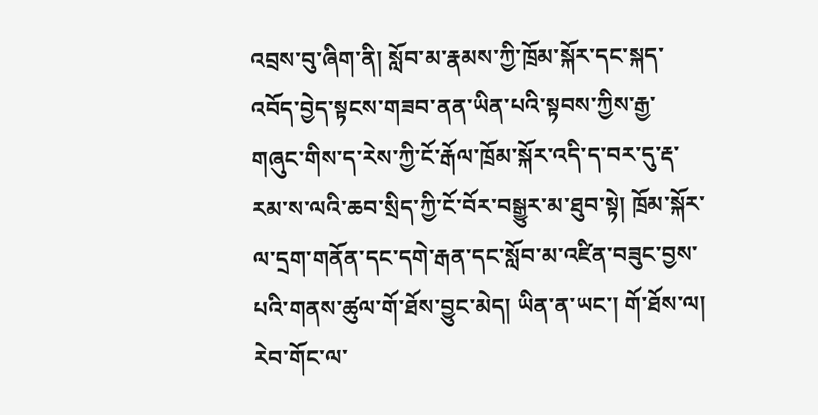འབྲས་བུ་ཞིག་ནི། སློབ་མ་རྣམས་ཀྱི་ཁྲོམ་སྐོར་དང་སྐད་འབོད་བྱེད་སྟངས་གཟབ་ནན་ཡིན་པའི་སྟབས་ཀྱིས་རྒྱ་གཞུང་གིས་ད་རེས་ཀྱི་ངོ་རྒོལ་ཁྲོམ་སྐོར་འདི་ད་བར་དུ་རྡ་རམ་ས་ལའི་ཆབ་སྲིད་ཀྱི་ངོ་བོར་བསྒྱུར་མ་ཐུབ་སྟེ། ཁྲོམ་སྐོར་ལ་དྲག་གནོན་དང་དགེ་རྒན་དང་སློབ་མ་འཛིན་བཟུང་བྱས་པའི་གནས་ཚུལ་གོ་ཐོས་བྱུང་མེད། ཡིན་ན་ཡང་། གོ་ཐོས་ལ། རེབ་གོང་ལ་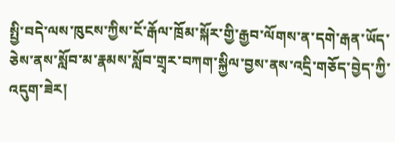སྤྱི་བདེ་ལས་ཁུངས་ཀྱིས་ངོ་རྒོལ་ཁྲོམ་སྐོར་གྱི་རྒྱབ་ལོགས་ན་དགེ་རྒན་ཡོད་ཅེས་ནས་སློབ་མ་རྣམས་སློབ་གྲྭར་བཀག་སྐྱིལ་བྱས་ནས་འདྲི་གཅོད་བྱེད་ཀྱི་འདུག་ཟེར།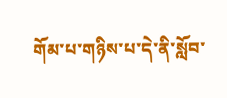གོམ་པ་གཉིས་པ་དེ་ནི་སློབ་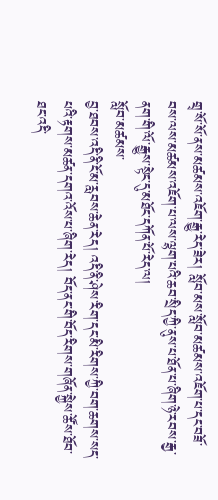གྲྭ་སོ་སོ་ནས་མཚམས་འཇོག་རྒྱུ་རེད་ཟེར། སློབ་མས་སློབ་མཚམས་འཇོག་པ་དང་བཟོ་བས་ལས་མཚམས་འཇོག་པ་ལས་ལྷག་པའི་ཆབ་སྲིད་ཀྱི་ནུས་པ་ཐོན་པ་ཞིག་ཉེ་རབས་རྒྱ་ནག་གི་ལོ་རྒྱུས་སྟེང་དུ་མཐོང་དཀོན་པོ་རེད་ལ།
སློབ་མཚམས་
བྱ་ཐབས་འདི་ནི་ངོ་མ་རླབས་ཆེན་རེད། འདི་ནི་ཤེས་རིག་དང་མི་རིགས་ཀྱི་བག་ཆགས་སད་པའི་རྟགས་མཚན་དགའ་འོས་པ་ཞིག་རེད། བོད་ནང་གི་བོད་རིགས་གཞོན་སྐྱེས་ཚོས་ཐོབ་ཐང་འདི་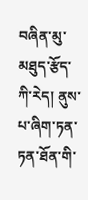བཞིན་མུ་མཐུད་རྩོད་ཀི་རེད། ནུས་པ་ཞིག་ཏན་ཏན་ཐོན་གི་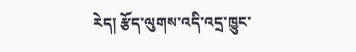རེད། རྩོད་ལུགས་འདི་འདྲ་ཁྱུང་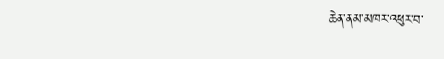ཆེན་ནམ་མཁར་འཕུར་བ་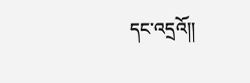དང་འདྲའོ།།